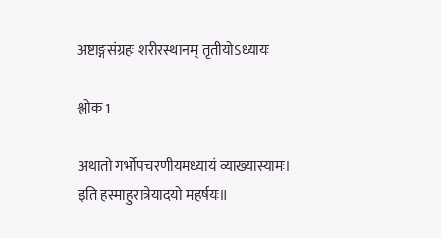अष्टाङ्गसंग्रहः शरीरस्थानम् तृतीयोऽध्यायः

श्लोक 1

अथातो गर्भोपचरणीयमध्यायं व्याख्यास्यामः।
इति हस्माहुरात्रेयादयो महर्षयः॥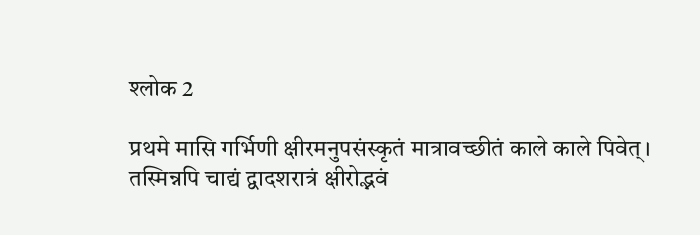श्लोक 2

प्रथमे मासि गर्भिणी क्षीरमनुपसंस्कृतं मात्रावच्छीतं काले काले पिवेत्।
तस्मिन्नपि चाद्यं द्वादशरात्रं क्षीरोद्भवं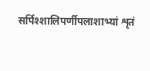सर्पिश्शालिपर्णीपलाशाभ्यां शृतं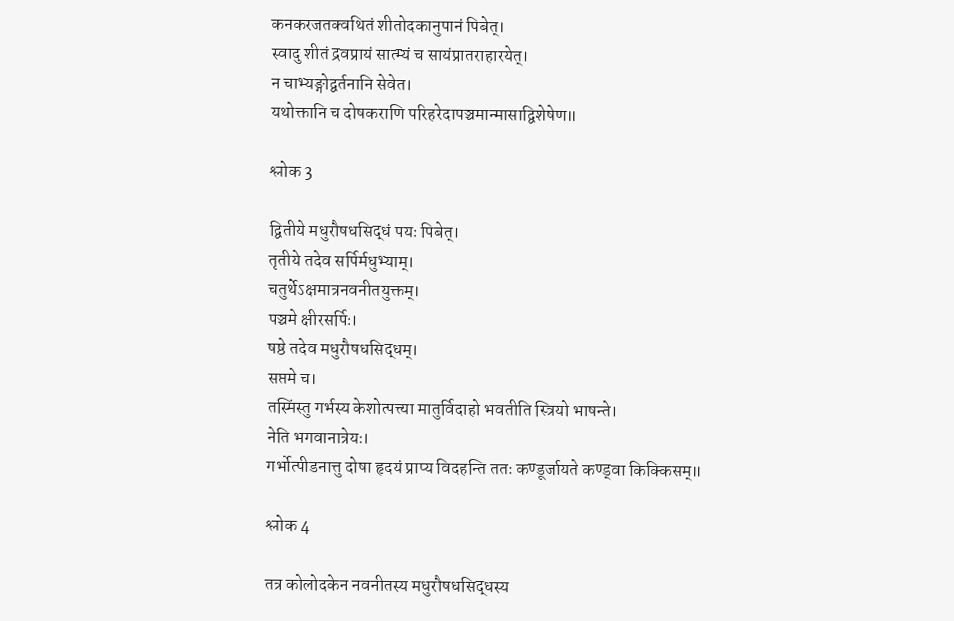कनकरजतक्वथितं शीतोदकानुपानं पिबेत्।
स्वादु शीतं द्रवप्रायं सात्म्यं च सायंप्रातराहारयेत्।
न चाभ्यङ्गोद्वर्तनानि सेवेत।
यथोक्तानि च दोषकराणि परिहरेदापञ्चमान्मासाद्विशेषेण॥

श्लोक 3

द्वितीये मधुरौषधसिद्धं पयः पिबेत्।
तृतीये तदेव सर्पिर्मधुभ्याम्।
चतुर्थेऽक्षमात्रनवनीतयुक्तम्।
पञ्चमे क्षीरसर्पिः।
षष्ठे तदेव मधुरौषधसिद्धम्।
सप्तमे च।
तस्मिंस्तु गर्भस्य केशोत्पत्त्या मातुर्विदाहो भवतीति स्त्रियो भाषन्ते।
नेति भगवानात्रेयः।
गर्भोत्पीडनात्तु दोषा हृदयं प्राप्य विदहन्ति ततः कण्डूर्जायते कण्ड्वा किक्किसम्॥

श्लोक 4

तत्र कोलोदकेन नवनीतस्य मधुरौषधसिद्धस्य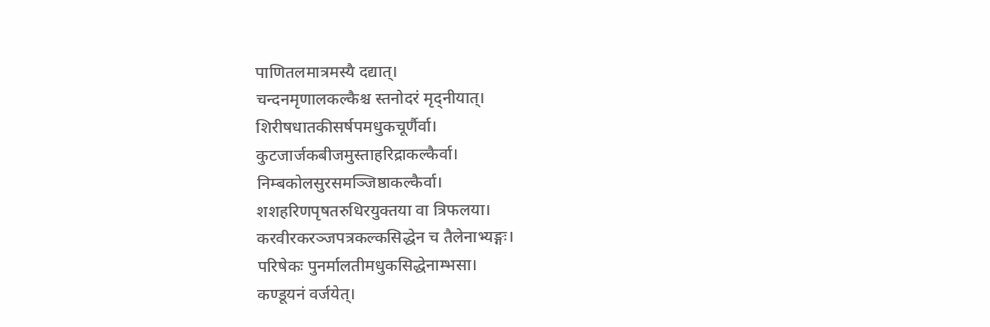पाणितलमात्रमस्यै दद्यात्।
चन्दनमृणालकल्कैश्च स्तनोदरं मृद्नीयात्।
शिरीषधातकीसर्षपमधुकचूर्णैर्वा।
कुटजार्जकबीजमुस्ताहरिद्राकल्कैर्वा।
निम्बकोलसुरसमञ्जिष्ठाकल्कैर्वा।
शशहरिणपृषतरुधिरयुक्तया वा त्रिफलया।
करवीरकरञ्जपत्रकल्कसिद्धेन च तैलेनाभ्यङ्गः।
परिषेकः पुनर्मालतीमधुकसिद्धेनाम्भसा।
कण्डूयनं वर्जयेत्।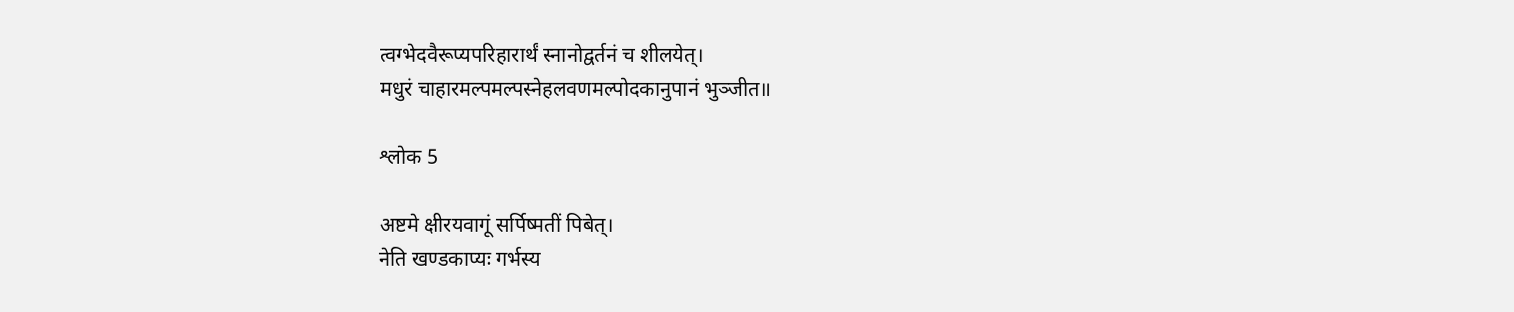त्वग्भेदवैरूप्यपरिहारार्थं स्नानोद्वर्तनं च शीलयेत्।
मधुरं चाहारमल्पमल्पस्नेहलवणमल्पोदकानुपानं भुञ्जीत॥

श्लोक 5

अष्टमे क्षीरयवागूं सर्पिष्मतीं पिबेत्।
नेति खण्डकाप्यः गर्भस्य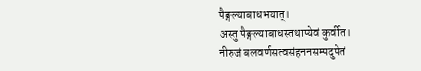पैङ्गल्याबाधभयात्।
अस्तु पैङ्गल्याबाधस्तथाप्येवं कुर्वीत।
नीरुजं बलवर्णसत्वसंहननसम्पदुपेतं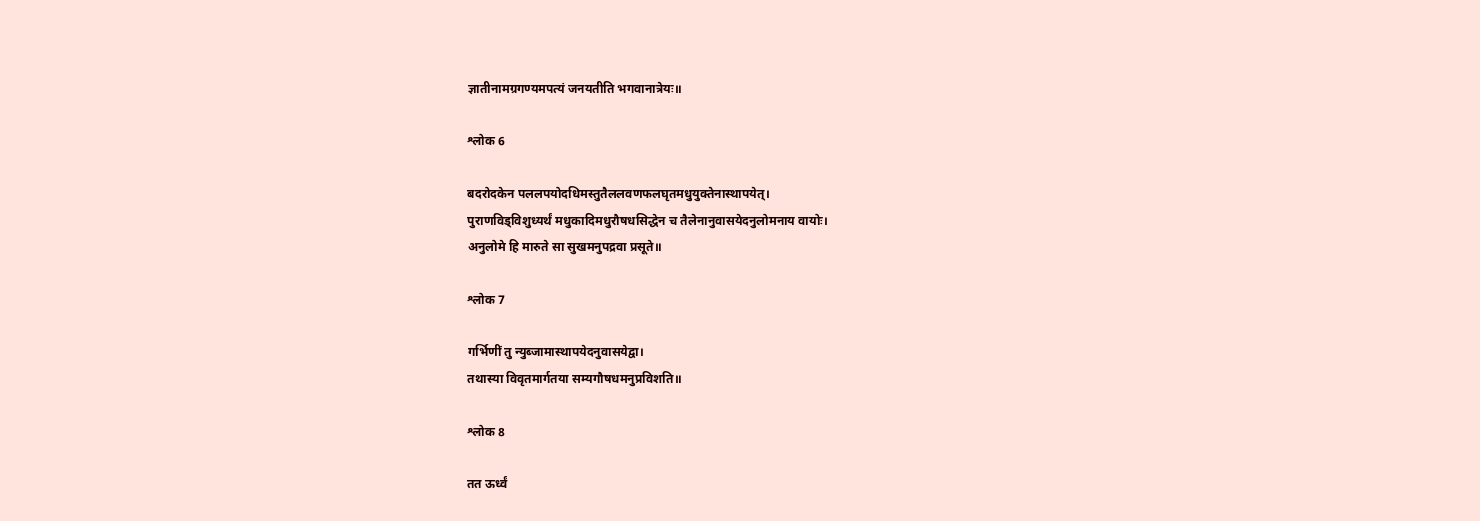ज्ञातीनामग्रगण्यमपत्यं जनयतीति भगवानात्रेयः॥

श्लोक 6

बदरोदकेन पललपयोदधिमस्तुतैललवणफलघृतमधुयुक्तेनास्थापयेत्।
पुराणविड्विशुध्यर्थं मधुकादिमधुरौषधसिद्धेन च तैलेनानुवासयेदनुलोमनाय वायोः।
अनुलोमे हि मारुते सा सुखमनुपद्रवा प्रसूते॥

श्लोक 7

गर्भिणीं तु न्युब्जामास्थापयेदनुवासयेद्वा।
तथास्या विवृतमार्गतया सम्यगौषधमनुप्रविशति॥

श्लोक 8

तत ऊर्ध्वं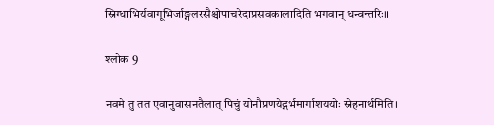स्निग्धाभिर्यवागूभिर्जाङ्गलरसैश्चोपाचरेदाप्रसवकालादिति भगवान् धन्वन्तरिः॥

श्लोक 9

नवमे तु तत एवानुवासनतैलात् पिचुं योनौप्रणयेद्गर्भमार्गाशययोः स्नेहनार्थमिति।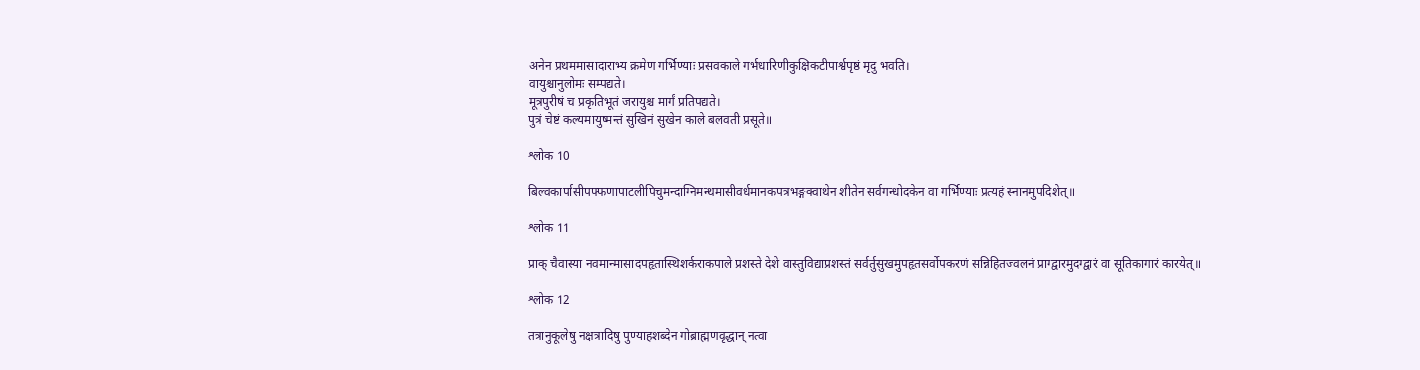अनेन प्रथममासादाराभ्य क्रमेण गर्भिण्याः प्रसवकाले गर्भधारिणीकुक्षिकटीपार्श्वपृष्ठं मृदु भवति।
वायुश्चानुलोमः सम्पद्यते।
मूत्रपुरीषं च प्रकृतिभूतं जरायुश्च मार्गं प्रतिपद्यते।
पुत्रं चेष्टं कल्यमायुष्मन्तं सुखिनं सुखेन काले बलवती प्रसूते॥

श्लोक 10

बिल्वकार्पासीपफ्फणापाटलीपिचुमन्दाग्निमन्थमासीवर्धमानकपत्रभङ्गक्वाथेन शीतेन सर्वगन्धोदकेन वा गर्भिण्याः प्रत्यहं स्नानमुपदिशेत्॥

श्लोक 11

प्राक् चैवास्या नवमान्मासादपहृतास्थिशर्कराकपाले प्रशस्ते देशे वास्तुविद्याप्रशस्तं सर्वर्तुसुखमुपहृतसर्वोपकरणं सन्निहितज्वलनं प्राग्द्वारमुदग्द्वारं वा सूतिकागारं कारयेत्॥

श्लोक 12

तत्रानुकूलेषु नक्षत्रादिषु पुण्याहशब्देन गोब्राह्मणवृद्धान् नत्वा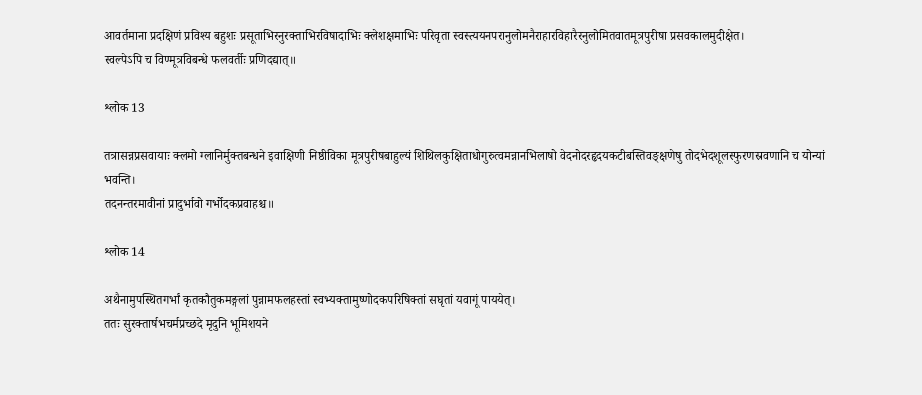आवर्तमाना प्रदक्षिणं प्रविश्य बहुशः प्रसूताभिरनुरक्ताभिरविषादाभिः क्लेशक्षमाभिः परिवृता स्वस्त्ययनपरानुलोमनैराहारविहारैरनुलोमितवातमूत्रपुरीषा प्रसवकालमुदीक्षेत।
स्वल्पेऽपि च विण्मूत्रविबन्धे फलवर्तीः प्रणिदद्यात्॥

श्लोक 13

तत्रासन्नप्रसवायाः क्लमो ग्लानिर्मुक्तबन्धने इवाक्षिणी निष्ठीविका मूत्रपुरीषबाहुल्यं शिथिलकुक्षिताधोगुरुत्वमन्नानभिलाषो वेदनोदरहृदयकटीबस्तिवङ्क्षणेषु तोदभेदशूलस्फुरणस्रवणानि च योन्यां भवन्ति।
तदनन्तरमावीनां प्रादुर्भावो गर्भोदकप्रवाहश्च॥

श्लोक 14

अथैनामुपस्थितगर्भां कृतकौतुकमङ्गलां पुन्नामफलहस्तां स्वभ्यक्तामुष्णोदकपरिषिक्तां सघृतां यवागूं पाययेत्।
ततः सुरक्तार्षभचर्मप्रच्छदे मृदुनि भूमिशयने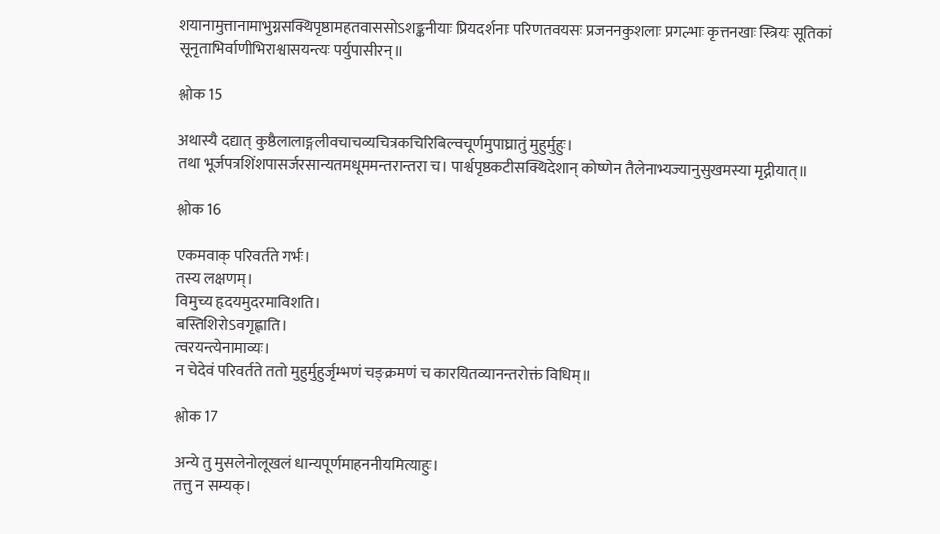शयानामुत्तानामाभुग्नसक्थिपृष्ठामहतवाससोऽशङ्कनीयाः प्रियदर्शनाः परिणतवयसः प्रजननकुशलाः प्रगल्भाः कृत्तनखाः स्त्रियः सूतिकां सूनृताभिर्वाणीभिराश्वासयन्त्यः पर्युपासीरन्॥

श्लोक 15

अथास्यै दद्यात् कुष्ठैलालाङ्गलीवचाचव्यचित्रकचिरिबिल्वचूर्णमुपाघ्रातुं मुहुर्मुहुः।
तथा भूर्जपत्रशिंशपासर्जरसान्यतमधूममन्तरान्तरा च। पार्श्वपृष्ठकटीसक्थिदेशान् कोष्णेन तैलेनाभ्यज्यानुसुखमस्या मृद्नीयात्॥

श्लोक 16

एकमवाक् परिवर्तते गर्भः।
तस्य लक्षणम्।
विमुच्य हृदयमुदरमाविशति।
बस्तिशिरोऽवगृह्णाति।
त्वरयन्त्येनामाव्यः।
न चेदेवं परिवर्तते ततो मुहुर्मुहुर्जृम्भणं चङ्क्रमणं च कारयितव्यानन्तरोक्तं विधिम्॥

श्लोक 17

अन्ये तु मुसलेनोलूखलं धान्यपूर्णमाहननीयमित्याहुः।
तत्तु न सम्यक्।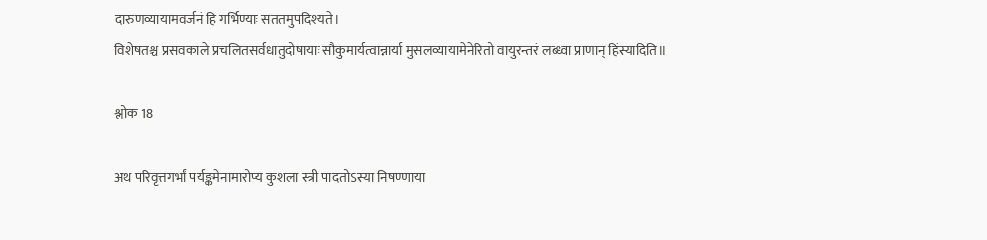दारुणव्यायामवर्जनं हि गर्भिण्याः सततमुपदिश्यते।
विशेषतश्च प्रसवकाले प्रचलितसर्वधातुदोषायाः सौकुमार्यत्वान्नार्या मुसलव्यायामेनेरितो वायुरन्तरं लब्ध्वा प्राणान् हिंस्यादिति॥

श्लोक 18

अथ परिवृत्तगर्भां पर्यङ्कमेनामारोप्य कुशला स्त्री पादतोऽस्या निषण्णाया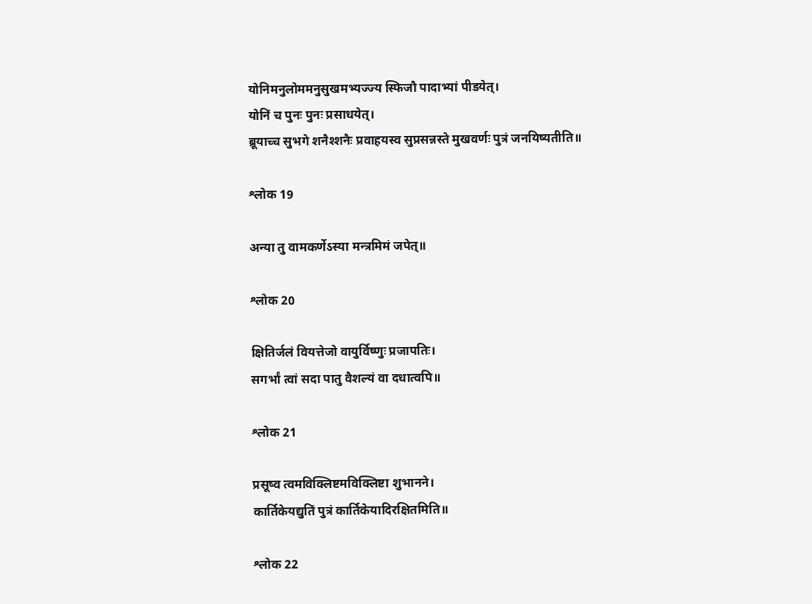योनिमनुलोममनुसुखमभ्यज्ज्य स्फिजौ पादाभ्यां पीडयेत्।
योनिं च पुनः पुनः प्रसाधयेत्।
ब्रूयाच्च सुभगे शनैश्शनैः प्रवाहयस्व सुप्रसन्नस्ते मुखवर्णः पुत्रं जनयिष्यतीति॥

श्लोक 19

अन्या तु वामकर्णेऽस्या मन्त्रमिमं जपेत्॥

श्लोक 20

क्षितिर्जलं वियत्तेजो वायुर्विष्णुः प्रजापतिः।
सगर्भां त्वां सदा पातु वैशल्यं वा दधात्वपि॥

श्लोक 21

प्रसूष्व त्वमविक्लिष्टमविक्लिष्टा शुभानने।
कार्तिकेयद्युतिं पुत्रं कार्तिकेयादिरक्षितमिति॥

श्लोक 22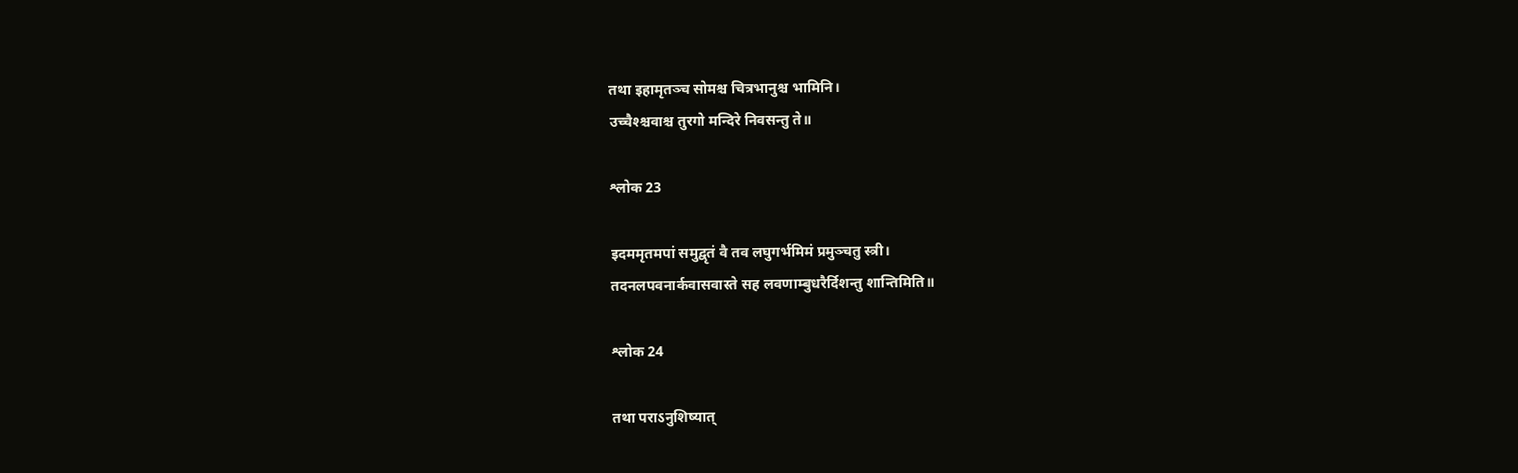तथा इहामृतञ्च सोमश्च चित्रभानुश्च भामिनि।
उच्चैश्श्चवाश्च तुरगो मन्दिरे निवसन्तु ते॥

श्लोक 23

इदममृतमपां समुद्वृतं वै तव लघुगर्भमिमं प्रमुञ्चतु स्त्री।
तदनलपवनार्कवासवास्ते सह लवणाम्बुधरैर्दिशन्तु शान्तिमिति॥

श्लोक 24

तथा पराऽनुशिष्यात्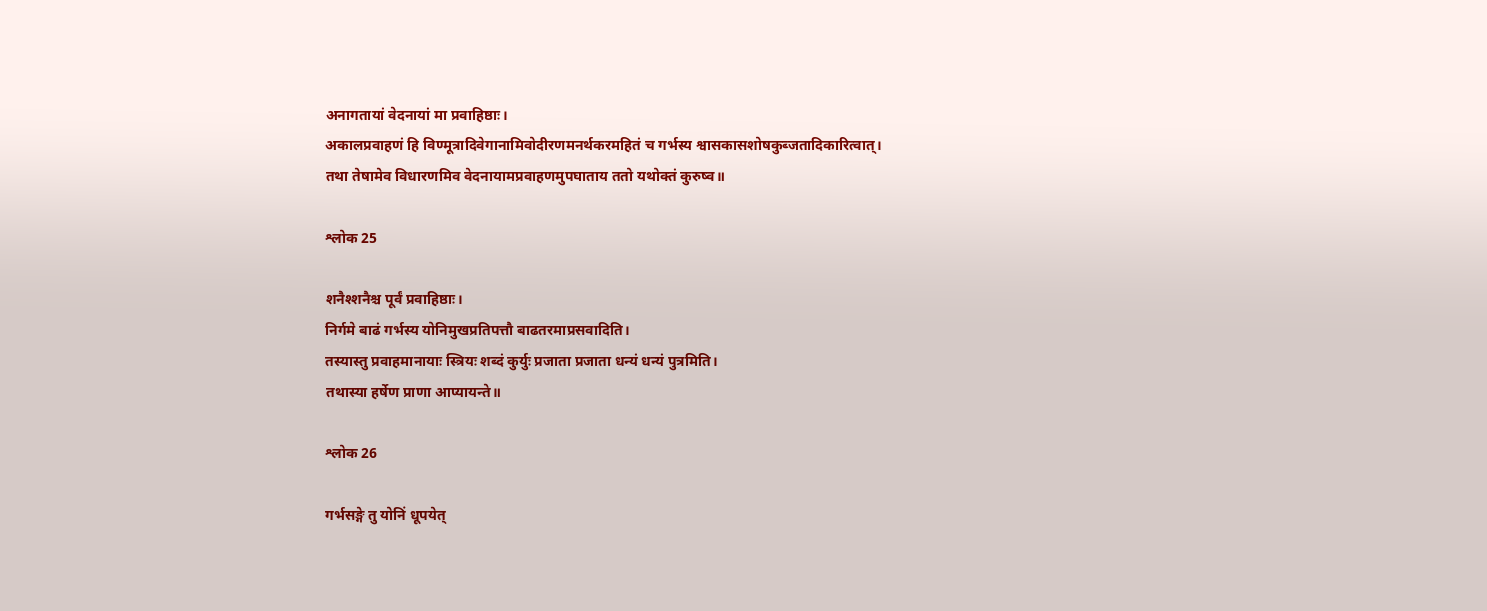अनागतायां वेदनायां मा प्रवाहिष्ठाः।
अकालप्रवाहणं हि विण्मूत्रादिवेगानामिवोदीरणमनर्थकरमहितं च गर्भस्य श्वासकासशोषकुब्जतादिकारित्वात्।
तथा तेषामेव विधारणमिव वेदनायामप्रवाहणमुपघाताय ततो यथोक्तं कुरुष्व॥

श्लोक 25

शनैश्शनैश्च पूर्वं प्रवाहिष्ठाः।
निर्गमे बाढं गर्भस्य योनिमुखप्रतिपत्तौ बाढतरमाप्रसवादिति।
तस्यास्तु प्रवाहमानायाः स्त्रियः शब्दं कुर्युः प्रजाता प्रजाता धन्यं धन्यं पुत्रमिति।
तथास्या हर्षेण प्राणा आप्यायन्ते॥

श्लोक 26

गर्भसङ्गे तु योनिं धूपयेत्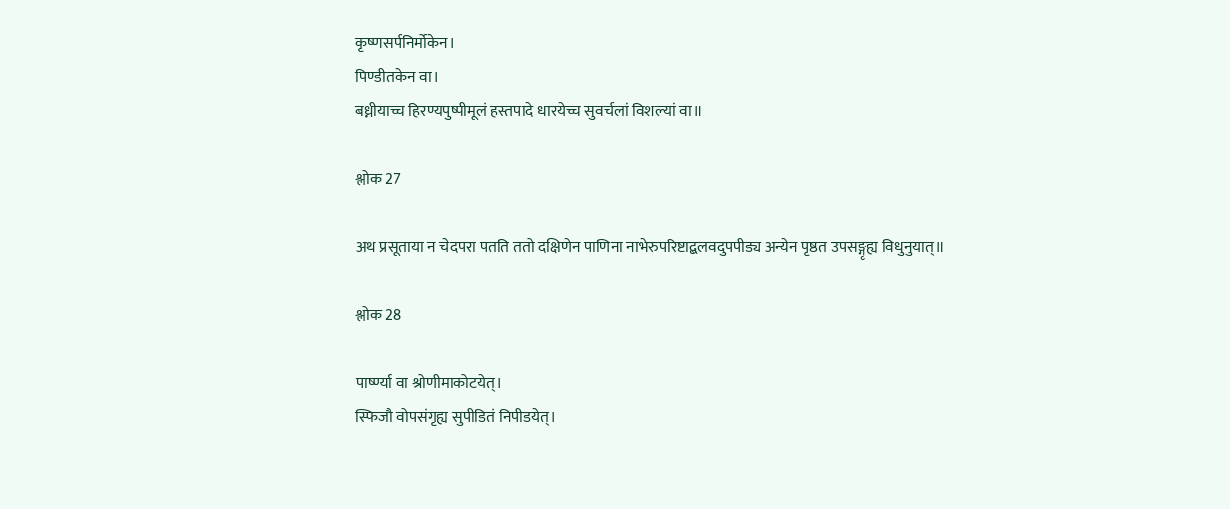कृष्णसर्पनिर्मोकेन।
पिण्डीतकेन वा।
बध्नीयाच्च हिरण्यपुष्पीमूलं हस्तपादे धारयेच्च सुवर्चलां विशल्यां वा॥

श्लोक 27

अथ प्रसूताया न चेदपरा पतति ततो दक्षिणेन पाणिना नाभेरुपरिष्टाद्बलवदुपपीड्य अन्येन पृष्ठत उपसङ्गृह्य विधुनुयात्॥

श्लोक 28

पार्ष्ण्या वा श्रोणीमाकोटयेत्।
स्फिजौ वोपसंगृह्य सुपीडितं निपीडयेत्।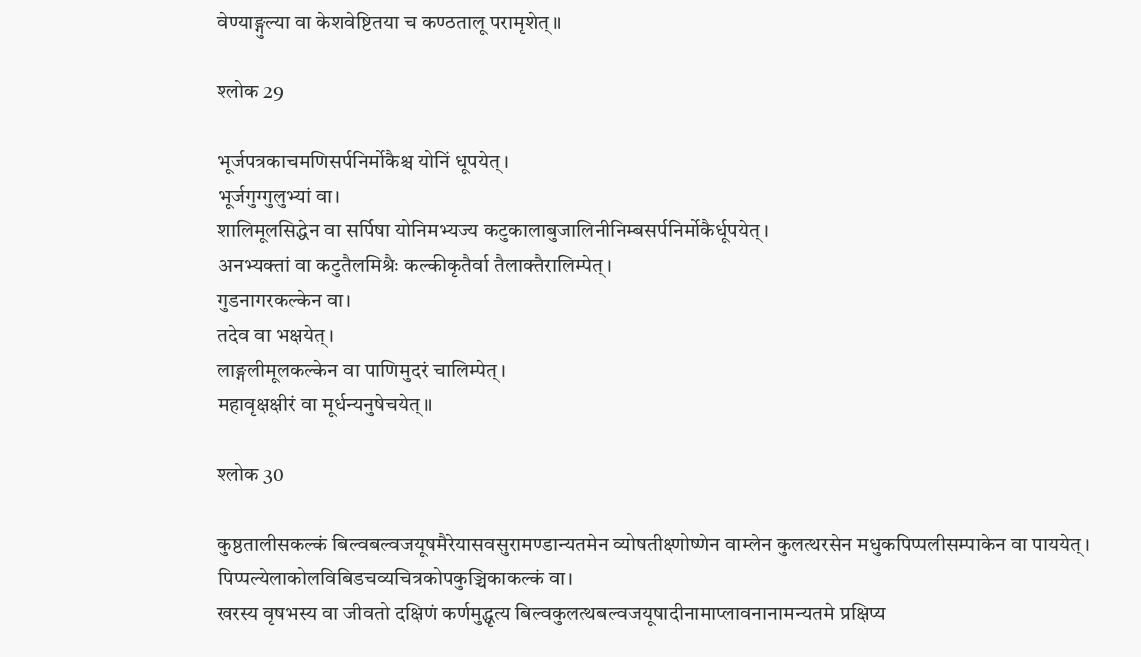वेण्याङ्गुल्या वा केशवेष्टितया च कण्ठतालू परामृशेत्॥

श्लोक 29

भूर्जपत्रकाचमणिसर्पनिर्मोकैश्च योनिं धूपयेत्।
भूर्जगुग्गुलुभ्यां वा।
शालिमूलसिद्धेन वा सर्पिषा योनिमभ्यज्य कटुकालाबुजालिनीनिम्बसर्पनिर्मोकैर्धूपयेत्।
अनभ्यक्तां वा कटुतैलमिश्रैः कल्कीकृतैर्वा तैलाक्तैरालिम्पेत्।
गुडनागरकल्केन वा।
तदेव वा भक्षयेत्।
लाङ्गलीमूलकल्केन वा पाणिमुदरं चालिम्पेत्।
महावृक्षक्षीरं वा मूर्धन्यनुषेचयेत्॥

श्लोक 30

कुष्ठतालीसकल्कं बिल्वबल्वजयूषमैरेयासवसुरामण्डान्यतमेन व्योषतीक्ष्णोष्णेन वाम्लेन कुलत्थरसेन मधुकपिप्पलीसम्पाकेन वा पाययेत्।
पिप्पल्येलाकोलविबिडचव्यचित्रकोपकुञ्चिकाकल्कं वा।
खरस्य वृषभस्य वा जीवतो दक्षिणं कर्णमुद्धृत्य बिल्वकुलत्थबल्वजयूषादीनामाप्लावनानामन्यतमे प्रक्षिप्य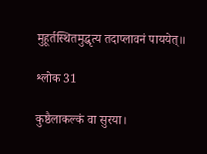मुहूर्तस्थितमुद्धृत्य तदाप्लावनं पाययेत्॥

श्लोक 31

कुष्ठैलाकल्कं वा सुरया।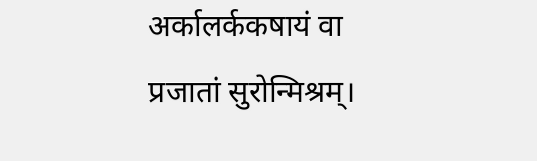अर्कालर्ककषायं वा प्रजातां सुरोन्मिश्रम्।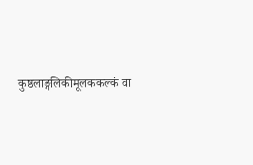कुष्ठलाङ्गलिकीमूलककल्कं वा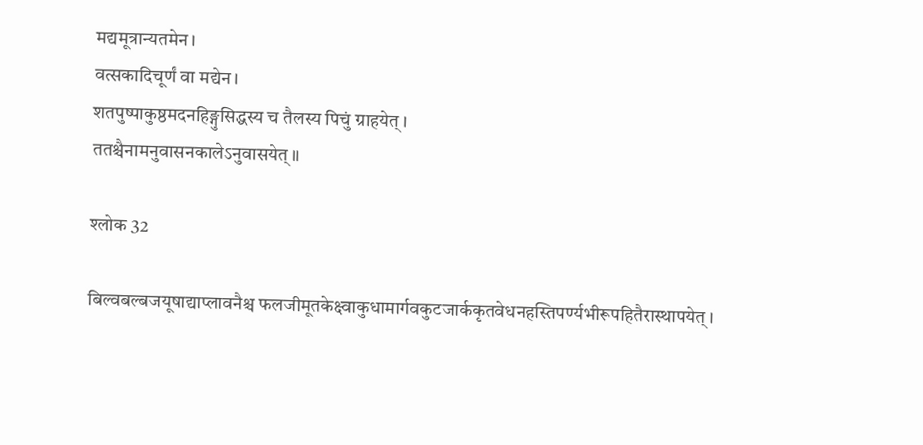मद्यमूत्रान्यतमेन।
वत्सकादिचूर्णं वा मद्येन।
शतपुष्पाकुष्ठमदनहिङ्गुसिद्धस्य च तैलस्य पिचुं ग्राहयेत्।
ततश्चैनामनुवासनकालेऽनुवासयेत्॥

श्लोक 32

बिल्वबल्बजयूषाद्याप्लावनैश्च फलजीमूतकेक्ष्वाकुधामार्गवकुटजार्ककृतवेधनहस्तिपर्ण्यभीरूपहितैरास्थापयेत्।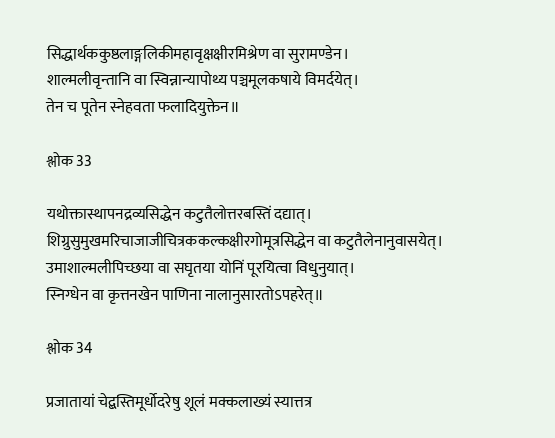सिद्धार्थककुष्ठलाङ्गलिकीमहावृक्षक्षीरमिश्रेण वा सुरामण्डेन।
शाल्मलीवृन्तानि वा स्विन्नान्यापोथ्य पञ्चमूलकषाये विमर्दयेत्।
तेन च पूतेन स्नेहवता फलादियुक्तेन॥

श्लोक 33

यथोक्तास्थापनद्रव्यसिद्धेन कटुतैलोत्तरबस्तिं दद्यात्।
शिग्रुसुमुखमरिचाजाजीचित्रककल्कक्षीरगोमूत्रसिद्धेन वा कटुतैलेनानुवासयेत्।
उमाशाल्मलीपिच्छया वा सघृतया योनिं पूरयित्वा विधुनुयात्।
स्निग्धेन वा कृत्तनखेन पाणिना नालानुसारतोऽपहरेत्॥

श्लोक 34

प्रजातायां चेद्बस्तिमूर्धोदरेषु शूलं मक्कलाख्यं स्यात्तत्र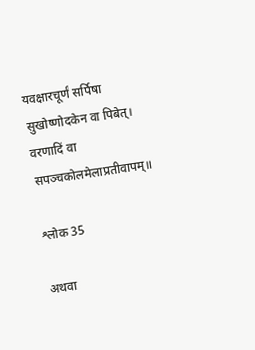यवक्षारचूर्णं सर्पिषा सुखोष्णोदकेन वा पिबेत्।
वरणादिं वा सपञ्चकोलमेलाप्रतीवापम्॥

श्लोक 35

अथवा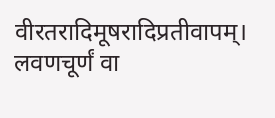वीरतरादिमूषरादिप्रतीवापम्।
लवणचूर्णं वा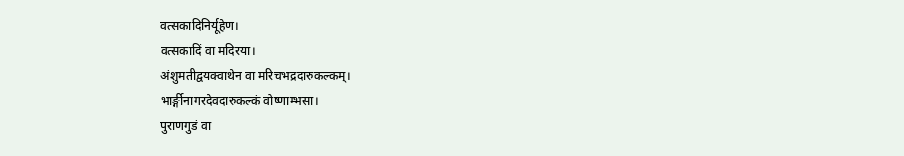वत्सकादिनिर्यूहेण।
वत्सकादिं वा मदिरया।
अंशुमतीद्वयक्वाथेन वा मरिचभद्रदारुकल्कम्।
भार्ङ्गीनागरदेवदारुकल्कं वोष्णाम्भसा।
पुराणगुडं वा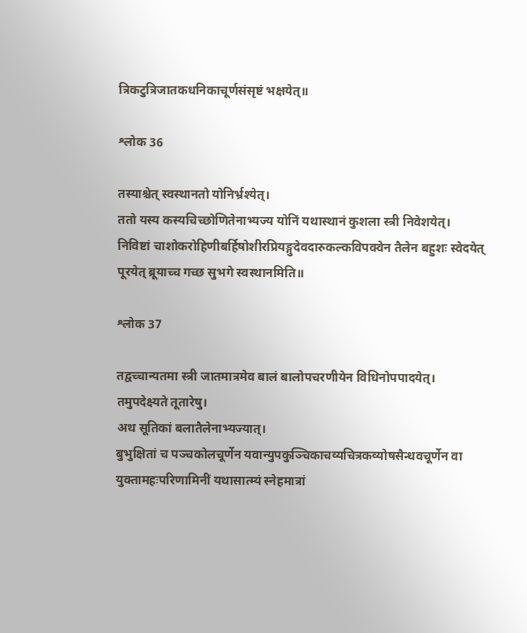त्रिकटुत्रिजातकधनिकाचूर्णसंसृष्टं भक्षयेत्॥

श्लोक 36

तस्याश्चेत् स्वस्थानतो योनिर्भ्रश्येत्।
ततो यस्य कस्यचिच्छोणितेनाभ्यज्य योनिं यथास्थानं कुशला स्त्री निवेशयेत्।
निविष्टां चाशोकरोहिणीबर्हिषोशीरप्रियङ्गुदेवदारुकल्कविपक्वेन तैलेन बहुशः स्वेदयेत् पूरयेत् ब्रूयाच्च गच्छ सुभगे स्वस्थानमिति॥

श्लोक 37

तद्वच्चान्यतमा स्त्री जातमात्रमेव बालं बालोपचरणीयेन विधिनोपपादयेत्।
तमुपदेक्ष्यते तूतारेषु।
अथ सूतिकां बलातैलेनाभ्यज्यात्।
बुभुक्षितां च पञ्चकोलचूर्णेन यवान्युपकुञ्चिकाचव्यचित्रकव्योषसैन्धवचूर्णेन वा युक्तामहःपरिणामिनीं यथासात्म्यं स्नेहमात्रां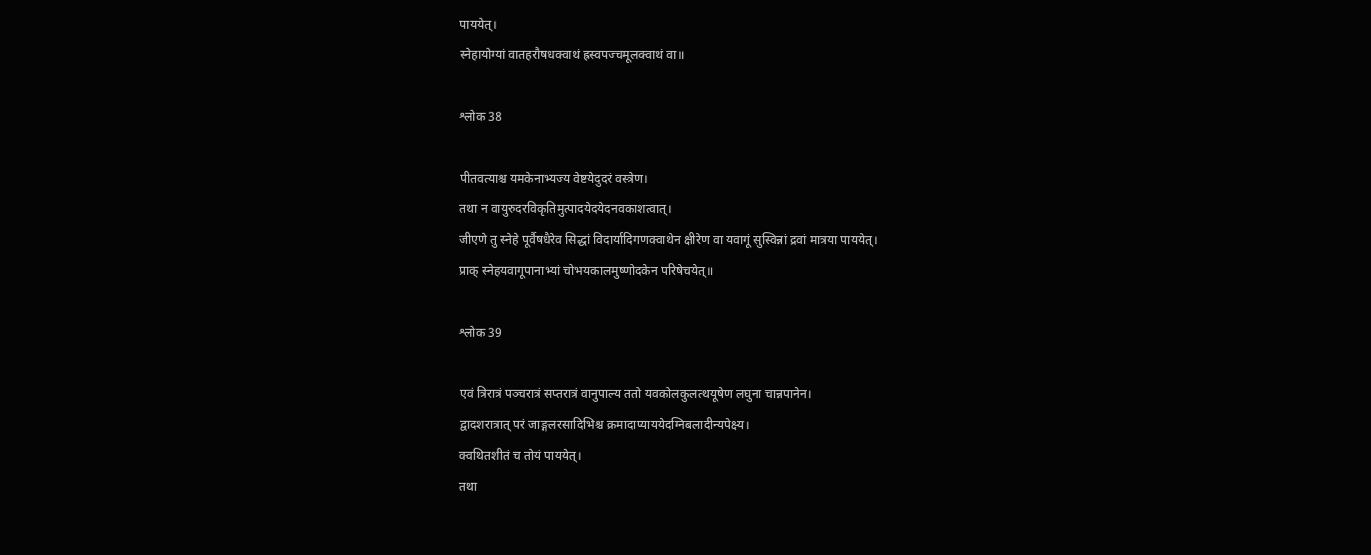पाययेत्।
स्नेहायोग्यां वातहरौषधक्वाथं ह्रस्वपज्चमूलक्वाथं वा॥

श्लोक 38

पीतवत्याश्च यमकेनाभ्यज्य वेष्टयेदुदरं वस्त्रेण।
तथा न वायुरुदरविकृतिमुत्पादयेदयेदनवकाशत्वात्।
जीएणे तु स्नेहे पूर्वैषधैरेव सिद्धां विदार्यादिगणक्वाथेन क्षीरेण वा यवागूं सुस्विन्नां द्रवां मात्रया पाययेत्।
प्राक् स्नेहयवागूपानाभ्यां चोभयकालमुष्णोदकेन परिषेचयेत्॥

श्लोक 39

एवं त्रिरात्रं पञ्चरात्रं सप्तरात्रं वानुपाल्य ततो यवकोलकुलत्थयूषेण लघुना चान्नपानेन।
द्वादशरात्रात् परं जाङ्गलरसादिभिश्च क्रमादाप्याययेदग्निबलादीन्यपेक्ष्य।
क्वथितशीतं च तोयं पाययेत्।
तथा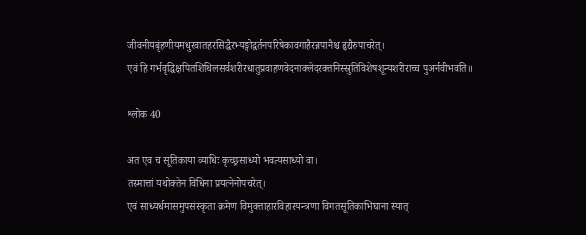जीवनीयबृंहणीयमधुरवातहरसिद्धैरभ्यङ्गोद्वर्तनपरिषेकावगाहैरन्नपानैश्च हृद्यैरुपाचरेत्।
एवं हि गर्भवृद्धिक्षपितशिथिलसर्वशरीरधातुप्रवाहणवेदनाक्लेदरक्तनिस्स्रुतिविशेषशून्यशरीराच्च पुअर्नवीभवति॥

श्लोक 40

अत एव च सूतिकाया व्याधिः कृच्छ्रसाध्यो भवत्यसाध्यो वा।
तस्मात्तां यथोक्तेन विधिना प्रयत्नेनोपचरेत्।
एवं साध्यर्धमासमुपसंस्कृता क्रमेण विमुक्ताहारविहारयन्त्रणा विगतसूतिकाभिघाना स्यात्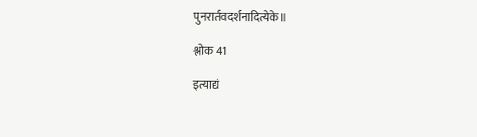पुनरार्तवदर्शनादित्येके॥

श्लोक 41

इत्याद्यं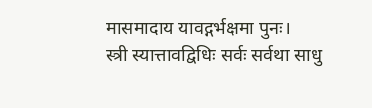मासमादाय यावद्गर्भक्षमा पुनः।
स्त्री स्यात्तावद्विधिः सर्वः सर्वथा साधु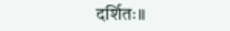दर्शितः॥